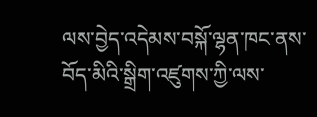ལས་བྱེད་འདེམས་བསྐོ་ལྷན་ཁང་ནས་བོད་མིའི་སྒྲིག་འཛུགས་ཀྱི་ལས་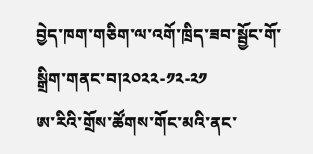བྱེད་ཁག་གཅིག་ལ་འགོ་ཁྲིད་ཟབ་སྦྱོང་གོ་སྒྲིག་གནང་བ།༢༠༢༢-༡༢-༢༡
ཨ་རིའི་གྲོས་ཚོགས་གོང་མའི་ནང་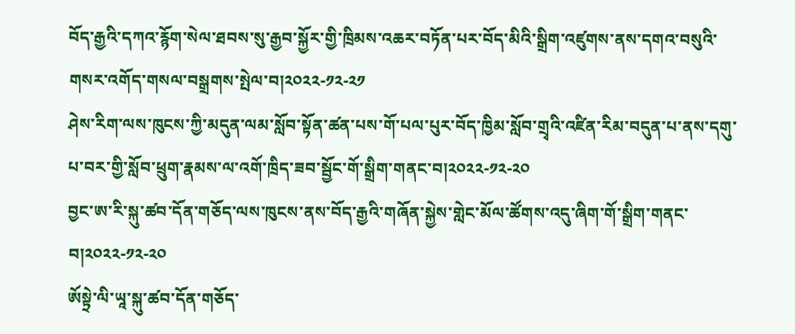བོད་རྒྱའི་དཀའ་རྙོག་སེལ་ཐབས་སུ་རྒྱབ་སྐྱོར་གྱི་ཁྲིམས་འཆར་བཏོན་པར་བོད་མིའི་སྒྲིག་འཛུགས་ནས་དགའ་བསུའི་གསར་འགོད་གསལ་བསྒྲགས་སྤེལ་བ།༢༠༢༢-༡༢-༢༡
ཤེས་རིག་ལས་ཁུངས་ཀྱི་མདུན་ལམ་སློབ་སྟོན་ཚན་པས་གོ་པལ་པུར་བོད་ཁྱིམ་སློབ་གྲྭའི་འཛིན་རིམ་བདུན་པ་ནས་དགུ་པ་བར་གྱི་སློབ་ཕྲུག་རྣམས་ལ་འགོ་ཁྲིད་ཟབ་སྦྱོང་གོ་སྒྲིག་གནང་བ།༢༠༢༢-༡༢-༢༠
བྱང་ཨ་རི་སྐུ་ཚབ་དོན་གཅོད་ལས་ཁུངས་ནས་བོད་རྒྱའི་གཞོན་སྐྱེས་གླེང་མོལ་ཚོགས་འདུ་ཞིག་གོ་སྒྲིག་གནང་བ།༢༠༢༢-༡༢-༢༠
ཨོསྟྲེ་ལི་ཡཱ་སྐུ་ཚབ་དོན་གཅོད་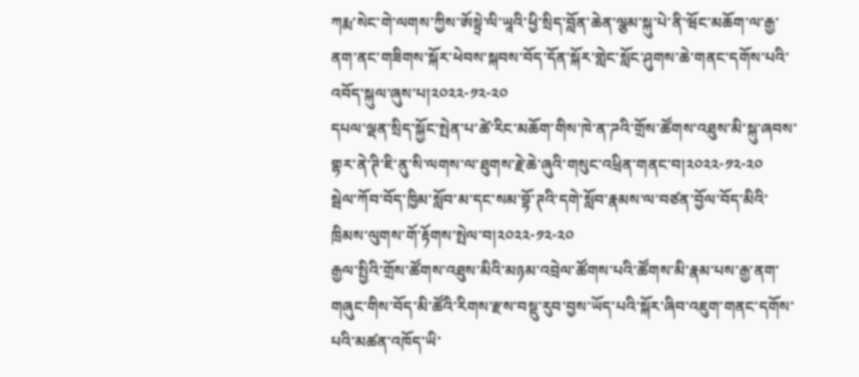ཀརྨ་སེང་གེ་ལགས་ཀྱིས་ཨོསྟྲེ་ལི་ཡཱའི་ཕྱི་སྲིད་བློན་ཆེན་ལྕམ་སྐུ་པེ་ནི་ཝོང་མཆོག་ལ་རྒྱ་ནག་ནང་གཟིགས་སྐོར་ཕེབས་སྐབས་བོད་དོན་སྐོར་གླེང་སློང་ཤུགས་ཆེ་གནང་དགོས་པའི་འབོད་སྐུལ་ཞུས་པ།༢༠༢༢-༡༢-༢༠
དཔལ་ལྡན་སྲིད་སྐྱོང་སྤེན་པ་ཚེ་རིང་མཆོག་གིས་ཁེ་ན་ཌའི་གྲོས་ཚོགས་འཐུས་མི་སྐུ་ཞབས་གྷར་ནེ་ཊི་ཇི་ནུ་སི་ལགས་ལ་ཐུགས་རྗེ་ཆེ་ཞུའི་གསུང་འཕྲིན་གནང་བ།༢༠༢༢-༡༢-༢༠
སྦེལ་ཀོབ་བོད་ཁྱིམ་སློབ་མ་དང་སམ་བྷོ་ཊའི་དགེ་སློབ་རྣམས་ལ་བཙན་བྱོལ་བོད་མིའི་ཁྲིམས་ལུགས་གོ་རྟོགས་སྤེལ་བ།༢༠༢༢-༡༢-༢༠
རྒྱལ་སྤྱིའི་གྲོས་ཚོགས་འཐུས་མིའི་མཉམ་འབྲེལ་ཚོགས་པའི་ཚོགས་མི་རྣམ་པས་རྒྱ་ནག་གཞུང་གིས་བོད་མི་ཚོའི་རིགས་རྫས་བསྡུ་རུབ་བྱས་ཡོད་པའི་སྐོར་ཞིབ་འཇུག་གནང་དགོས་པའི་མཚན་འཁོད་ཡི་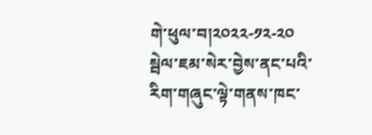གེ་ཕུལ་བ།༢༠༢༢-༡༢-༢༠
སྦེལ་ཇམ་སེར་བྱེས་ནང་པའི་རིག་གཞུང་ལྟེ་གནས་ཁང་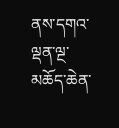ནས་དགའ་ལྡན་ལྔ་མཆོད་ཆེན་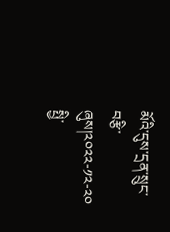མོའི་དུས་དྲན་སྲུང་བརྩི་ཞུས།༢༠༢༢-༡༢-༢༠
སྤྱི་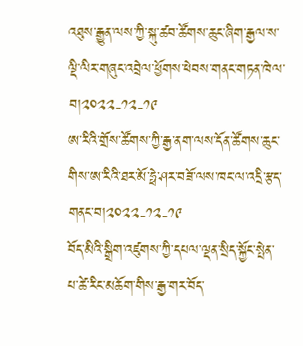འཐུས་རྒྱུན་ལས་ཀྱི་སྐུ་ཚབ་ཚོགས་ཆུང་ཞིག་རྒྱལ་ས་ལྡི་ལིར་གཞུང་འབྲེལ་ཕྱོགས་ཕེབས་གནང་གཏན་ཁེལ་བ།༢༠༢༢-༡༢-༡༩
ཨ་རིའི་གྲོས་ཚོགས་ཀྱི་རྒྱ་ནག་ལས་དོན་ཚོགས་ཆུང་གིས་ཨ་རིའི་ཐར་མོ་ཧྥེ་ཤར་བཟོ་ལས་ཁང་ལ་འདྲི་རྩད་གནང་བ།༢༠༢༢-༡༢-༡༩
བོད་མིའི་སྒྲིག་འཛུགས་ཀྱི་དཔལ་ལྡན་སྲིད་སྐྱོང་སྤེན་པ་ཚེ་རིང་མཆོག་གིས་རྒྱ་གར་བོད་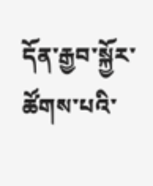དོན་རྒྱབ་སྐྱོར་ཚོགས་པའི་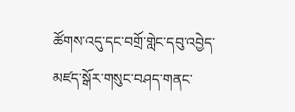ཚོགས་འདུ་དང་བགྲོ་གླེང་དབུ་འབྱེད་མཛད་སྒོར་གསུང་བཤད་གནང་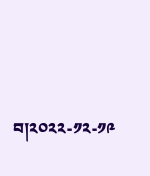བ།༢༠༢༢-༡༢-༡༩